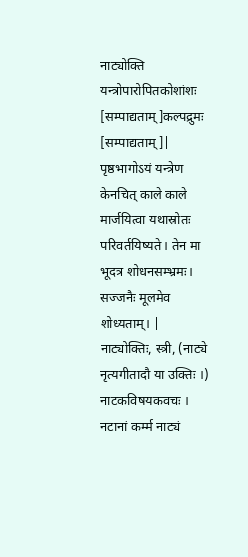नाट्योक्ति
यन्त्रोपारोपितकोशांशः
[सम्पाद्यताम्]कल्पद्रुमः
[सम्पाद्यताम्]|
पृष्ठभागोऽयं यन्त्रेण केनचित् काले काले मार्जयित्वा यथास्रोतः परिवर्तयिष्यते। तेन मा भूदत्र शोधनसम्भ्रमः। सज्जनैः मूलमेव शोध्यताम्। |
नाट्योक्तिः, स्त्री, (नाट्ये नृत्यगीतादौ या उक्तिः ।) नाटकविषयकवचः । नटानां कर्म्म नाट्यं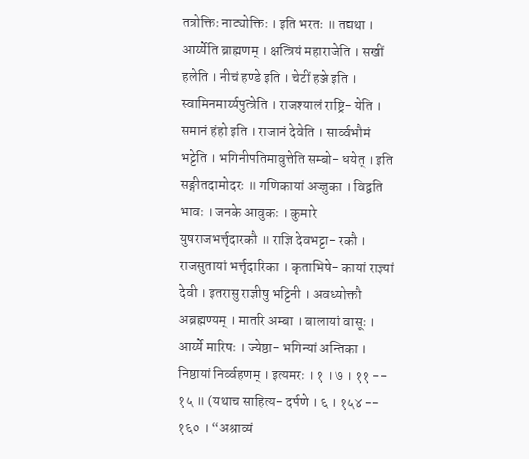तत्रोक्तिः नाट्योक्तिः । इति भरतः ॥ तद्यथा । आर्य्येति ब्राह्मणम् । क्षत्त्रियं महाराजेति । सखीं हलेति । नीचं हण्डे इति । चेटीं हञ्जे इति । स्वामिनमार्य्यपुत्त्रेति । राजश्यालं राष्ट्रि- येति । समानं हंहो इति । राजानं देवेति । सार्व्वभौमं भट्टेति । भगिनीपतिमावुत्तेति सम्बो- धयेत् । इति सङ्गीतदामोदरः ॥ गणिकायां अज्जुका । विद्वति भावः । जनके आवुकः । कुमारे युषराजभर्त्तृदारकौ ॥ राज्ञि देवभट्टा- रकौ । राजसुतायां भर्त्तृदारिका । कृताभिषे- कायां राज्ञ्यां देवी । इतरासु राज्ञीषु भट्टिनी । अवध्योक्तौ अब्रह्मण्यम् । मातरि अम्बा । बालायां वासूः । आर्य्ये मारिषः । ज्येष्ठा- भगिन्यां अन्तिका । निष्ठायां निर्व्वहणम् । इत्यमरः । १ । ७ । ११ -- १५ ॥ (यथाच साहित्य- दर्पणे । ६ । १५४ -- १६० । “अश्राव्यं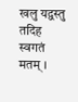खलु यद्वस्तु तदिह स्वगतं मतम् ।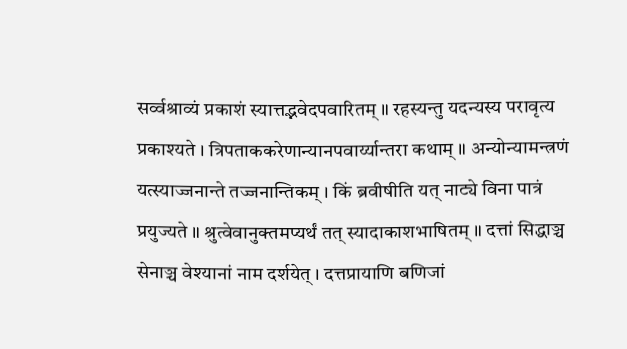सर्व्वश्राव्यं प्रकाशं स्यात्तद्भवेदपवारितम् ॥ रहस्यन्तु यदन्यस्य परावृत्य प्रकाश्यते । त्रिपताककरेणान्यानपवार्य्यान्तरा कथाम् ॥ अन्योन्यामन्त्रणं यत्स्याज्जनान्ते तज्जनान्तिकम् । किं ब्रवीषीति यत् नाट्ये विना पात्रं प्रयुज्यते ॥ श्रुत्वेवानुक्तमप्यर्थं तत् स्यादाकाशभाषितम् ॥ दत्तां सिद्धाञ्च सेनाञ्च वेश्यानां नाम दर्शयेत् । दत्तप्रायाणि बणिजां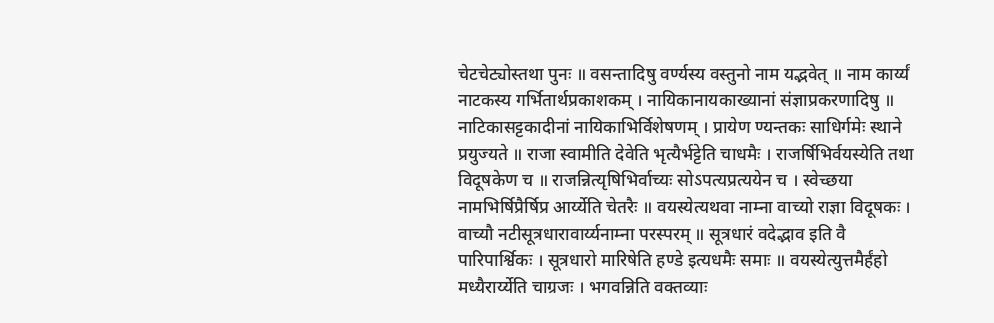चेटचेट्योस्तथा पुनः ॥ वसन्तादिषु वर्ण्यस्य वस्तुनो नाम यद्भवेत् ॥ नाम कार्य्यं नाटकस्य गर्भितार्थप्रकाशकम् । नायिकानायकाख्यानां संज्ञाप्रकरणादिषु ॥ नाटिकासट्टकादीनां नायिकाभिर्विशेषणम् । प्रायेण ण्यन्तकः साधिर्गमेः स्थाने प्रयुज्यते ॥ राजा स्वामीति देवेति भृत्यैर्भट्टेति चाधमैः । राजर्षिभिर्वयस्येति तथा विदूषकेण च ॥ राजन्नित्यृषिभिर्वाच्यः सोऽपत्यप्रत्ययेन च । स्वेच्छया नामभिर्षिप्रैर्षिप्र आर्य्येति चेतरैः ॥ वयस्येत्यथवा नाम्ना वाच्यो राज्ञा विदूषकः । वाच्यौ नटीसूत्रधारावार्य्यनाम्ना परस्परम् ॥ सूत्रधारं वदेद्भाव इति वै पारिपार्श्विकः । सूत्रधारो मारिषेति हण्डे इत्यधमैः समाः ॥ वयस्येत्युत्तमैर्हंहो मध्यैरार्य्येति चाग्रजः । भगवन्निति वक्तव्याः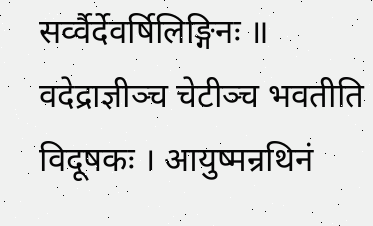सर्व्वैर्देवर्षिलिङ्गिनः ॥ वदेद्राज्ञीञ्च चेटीञ्च भवतीति विदूषकः । आयुष्मन्रथिनं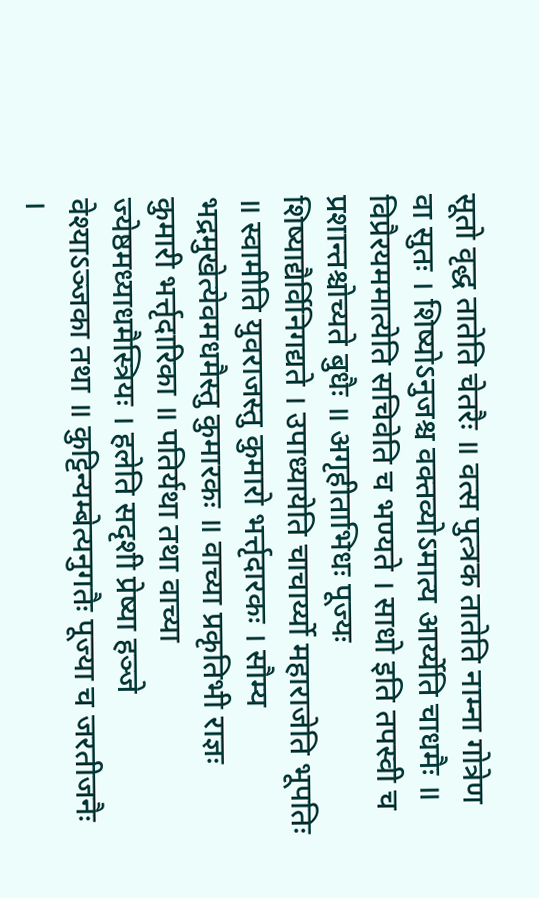सूतो वृद्ध तातेति चेतरैः ॥ वत्स पुत्त्रक तातेति नाम्ना गोत्रेण वा सुतः । शिष्योऽनुजश्च वक्तव्योऽमात्य आर्य्येति चाधमैः ॥ विप्रैरयममात्येति सचिवेति च भण्यते । साधो इति तपस्वी च प्रशान्तश्चोच्यते बुधैः ॥ अगृहीताभिधः पूज्यः शिष्याद्यैर्विनिगद्यते । उपाध्यायेति चाचार्य्यो महाराजेति भूपतिः ॥ स्वामीति युवराजस्तु कुमारो भर्त्तृदारकः । सौम्य भद्रमुखेत्येवमधमैस्तु कुमारकः ॥ वाच्या प्रकृतिभी राज्ञः कुमारी भर्त्तृदारिका ॥ पतिर्यथा तथा वाच्या ज्येष्ठमध्याधमैस्त्रियः । हलेति सदृशी प्रेष्या हञ्जे वेश्याऽञ्जका तथा ॥ कुट्टिन्यम्बेत्यनुगतैः पूज्या च जरतीजनैः ।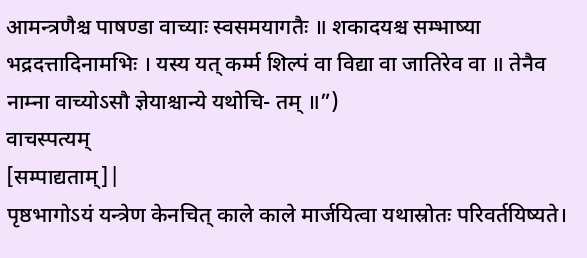आमन्त्रणैश्च पाषण्डा वाच्याः स्वसमयागतैः ॥ शकादयश्च सम्भाष्या भद्रदत्तादिनामभिः । यस्य यत् कर्म्म शिल्पं वा विद्या वा जातिरेव वा ॥ तेनैव नाम्ना वाच्योऽसौ ज्ञेयाश्चान्ये यथोचि- तम् ॥”)
वाचस्पत्यम्
[सम्पाद्यताम्]|
पृष्ठभागोऽयं यन्त्रेण केनचित् काले काले मार्जयित्वा यथास्रोतः परिवर्तयिष्यते।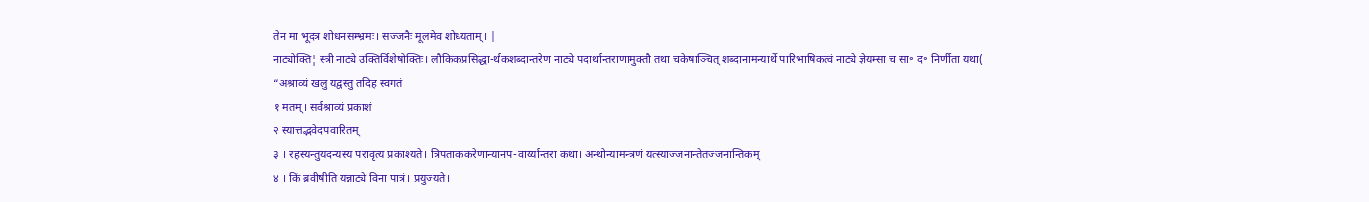तेन मा भूदत्र शोधनसम्भ्रमः। सज्जनैः मूलमेव शोध्यताम्। |
नाट्योक्ति¦ स्त्री नाट्ये उक्तिर्विशेषोक्तिः। लौकिकप्रसिद्धा-र्थकशब्दान्तरेण नाट्ये पदार्थान्तराणामुक्तौ तथा चकेषाञ्चित् शब्दानामन्यार्थे पारिभाषिकत्वं नाट्ये ज्ञेयम्सा च सा॰ द॰ निर्णीता यथा(
“अश्राव्यं खलु यद्वस्तु तदिह स्वगतं
१ मतम्। सर्वश्राव्यं प्रकाशं
२ स्यात्तद्भवेदपवारितम्
३ । रहस्यन्तुयदन्यस्य परावृत्य प्रकाश्यते। त्रिपताककरेणान्यानप-वार्य्यान्तरा कथा। अन्थोन्यामन्त्रणं यत्स्याज्जनान्तेतज्जनान्तिकम्
४ । किं ब्रवीषीति यन्नाट्ये विना पात्रं। प्रयुज्यते।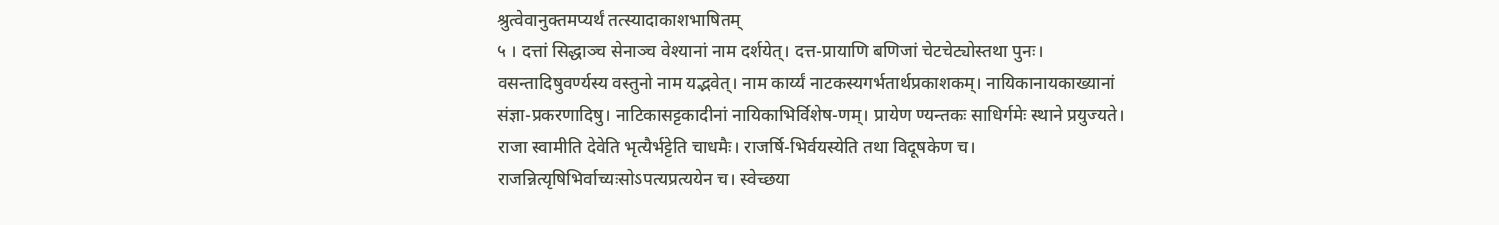श्रुत्वेवानुक्तमप्यर्थं तत्स्यादाकाशभाषितम्
५ । दत्तां सिद्धाञ्च सेनाञ्च वेश्यानां नाम दर्शयेत्। दत्त-प्रायाणि बणिजां चेटचेट्योस्तथा पुनः। वसन्तादिषुवर्ण्यस्य वस्तुनो नाम यद्भवेत्। नाम कार्य्यं नाटकस्यगर्भतार्थप्रकाशकम्। नायिकानायकाख्यानां संज्ञा-प्रकरणादिषु। नाटिकासट्टकादीनां नायिकाभिर्विशेष-णम्। प्रायेण ण्यन्तकः साधिर्गमेः स्थाने प्रयुज्यते। राजा स्वामीति देवेति भृत्यैर्भट्टेति चाधमैः। राजर्षि-भिर्वयस्येति तथा विदूषकेण च। राजन्नित्यृषिभिर्वाच्यःसोऽपत्यप्रत्ययेन च। स्वेच्छया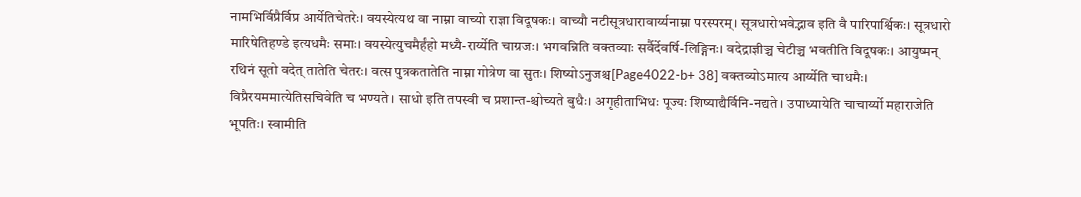नामभिर्विप्रैर्विप्र आर्येतिचेतरेः। वयस्येत्यथ वा नाम्ना वाच्यो राज्ञा विदूषकः। वाच्यौ नटीसूत्रधारावार्य्यनाम्ना परस्परम्। सूत्रधारोभवेद्भाव इति वै पारिपार्श्विकः। सूत्रधारो मारिषेतिहण्डे इत्यधमैः समाः। वयस्येत्युचमैर्हंहो मध्यै-रार्य्येति चाग्रजः। भगवन्निति वक्तव्याः सर्वैर्देवर्षि-लिङ्गिनः। वदेद्राज्ञीञ्च चेटीञ्च भवतीति विदूषकः। आयुष्मन् रथिनं सूतो वदेत् तातेति चेतरः। वत्स पुत्रकतातेति नाम्ना गोत्रेण वा सुतः। शिष्योऽनुजश्च[Page4022-b+ 38] वक्तव्योऽमात्य आर्य्येति चाधमैः। विप्रैरयममात्येतिसचिवेति च भण्यते। साधो इति तपस्वी च प्रशान्त-श्चोच्यते बुधैः। अगृहीताभिधः पूज्यः शिष्याद्यैर्विनि-नद्यते। उपाध्यायेति चाचार्य्यो महाराजेति भूपतिः। स्वामीति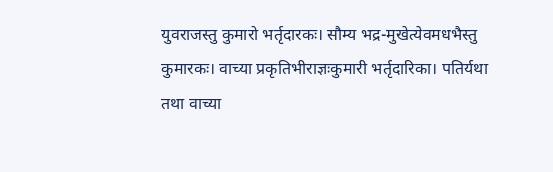युवराजस्तु कुमारो भर्तृदारकः। सौम्य भद्र-मुखेत्येवमधभैस्तु कुमारकः। वाच्या प्रकृतिभीराज्ञःकुमारी भर्तृदारिका। पतिर्यथा तथा वाच्या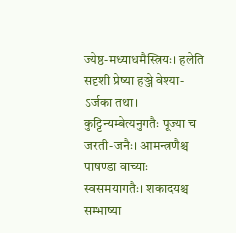ज्येष्ठ-मध्याधमैस्त्रियः। हलेति सदृशी प्रेष्या हञ्जे वेश्या-ऽर्जका तथा। कुट्टिन्यम्बेत्यनुगतैः पूज्या च जरती-जनैः। आमन्त्रणैश्च पाषण्डा वाच्याः स्वसमयागतैः। शकादयश्च सम्भाष्या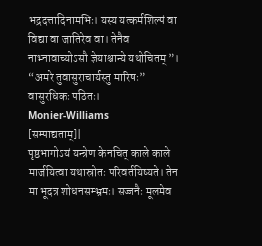भद्रदत्तादिनामभिः। यस्य यत्कर्मशिल्पं वा विद्या वा जातिरेव वा। तेनैव नाभ्नावाच्योऽसौ ज्ञेयाश्चान्ये यथोचितम्”।
“अमरे तुवासुराचार्यस्तु मारिषः” वासुरधिकः पठितः।
Monier-Williams
[सम्पाद्यताम्]|
पृष्ठभागोऽयं यन्त्रेण केनचित् काले काले मार्जयित्वा यथास्रोतः परिवर्तयिष्यते। तेन मा भूदत्र शोधनसम्भ्रमः। सज्जनैः मूलमेव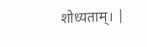शोध्यताम्। |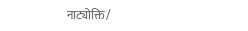नाट्योक्ति/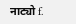नाट्यो f.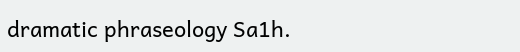dramatic phraseology Sa1h.